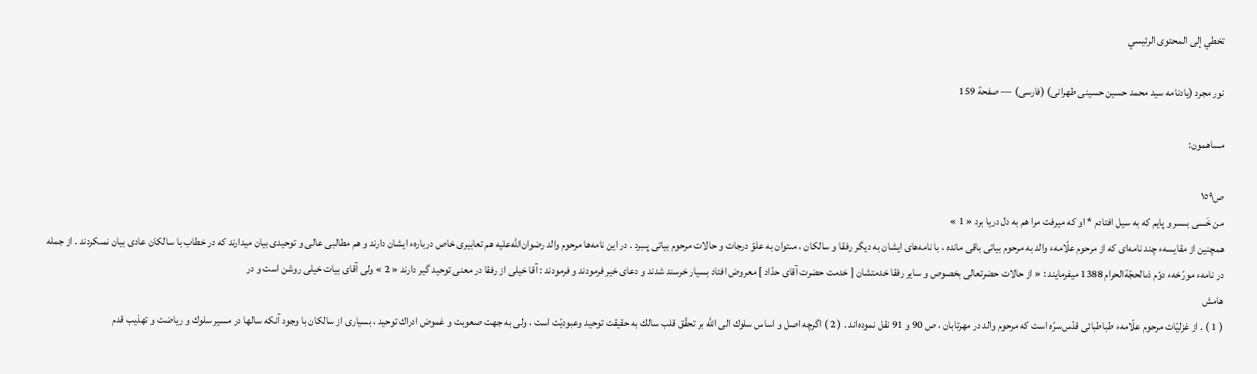تخطي إلى المحتوى الرئيسي

نور مجرد (يادنامه سيد محمد حسين حسينى طهرانى) (فارسى) — صفحة 159

مساهمون:

ص١٥٩
من خَسى بىسر و پايم كه به سيل افتادم * او كه ميرفت مرا هم به دل دريا برد « 1 »
همچنين از مقايسهء چند نامه‌اى كه از مرحوم علّامهء والد به مرحوم بياتى باقى مانده ، با نامه‌هاى ايشان به ديگر رفقا و سالكان ، مىتوان به علوّ درجات و حالات مرحوم بياتى پىبرد . در اين نامه‌ها مرحوم والد رضوان‌الله‌عليه هم تعابيرى خاص دربارهء ايشان دارند و هم مطالبى عالى و توحيدى بيان ميدارند كه در خطاب با سالكان عادى بيان نمىكردند . از جمله در نامهء مورّخهء دوّم ذىالحجّةالحرام 1388 ميفرمايند : « از حالات حضرتعالى بخصوص و ساير رفقا خدمتشان [ خدمت حضرت آقاى حدّاد ] معروض افتاد بسيار خرسند شدند و دعاى خير فرمودند و فرمودند : آقا خيلى از رفقا در معنى توحيد گير دارند « 2 » ولى آقاى بيات خيلى روشن است و در
هامش
( 1 ) . از غزليّات مرحوم علّامهء طباطبائى قدّس‌سرّه است كه مرحوم والد در مهرتابان ، ص 90 و 91 نقل نموده‌اند . ( 2 ) اگرچه اصل و اساس سلوك الى الله بر تحقّق قلب سالك به حقيقت توحيد وعبوديّت است ، ولى به جهت صعوبت و غموض ادراك توحيد ، بسيارى از سالكان با وجود آنكه سالها در مسير سلوك و رياضت و تهذيب قدم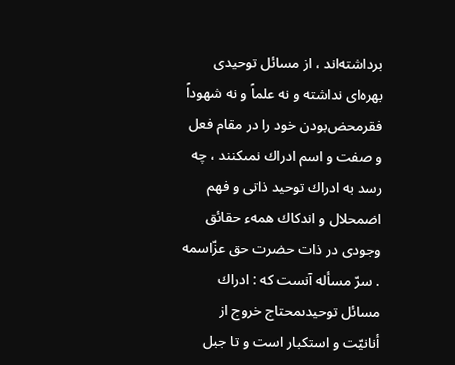برداشته‌اند ، از مسائل توحيدى بهره‌اى نداشته و نه علماً و نه شهوداً فقرمحض‌بودن خود را در مقام فعل و صفت و اسم ادراك نمىكنند ، چه رسد به ادراك توحيد ذاتى و فهم اضمحلال و اندكاك همهء حقائق وجودى در ذات حضرت حق عزّاسمه . سرّ مسأله آنست كه : ادراك مسائل توحيدىمحتاج خروج از أنانيّت و استكبار است و تا جبل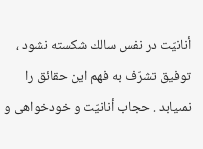أنانيّت در نفس سالك شكسته نشود ، توفيق تشرّف به فهم اين حقائق را نمىيابد . حجاب أنانيّت و خودخواهى و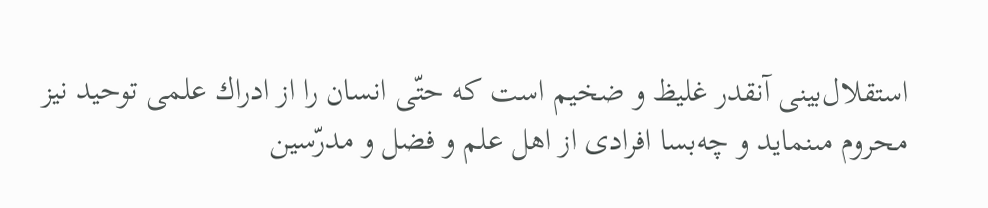استقلال‌بينى آنقدر غليظ و ضخيم است كه حتّى انسان را از ادراك علمى توحيد نيز محروم مىنمايد و چه‌بسا افرادى از اهل علم و فضل و مدرّسين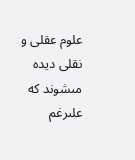علوم عقلى و نقلى ديده مىشوند كه علىرغم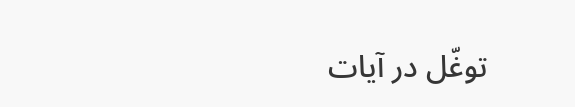توغّل در آيات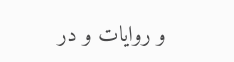و روايات و در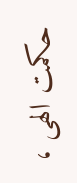حكمت الهى ،